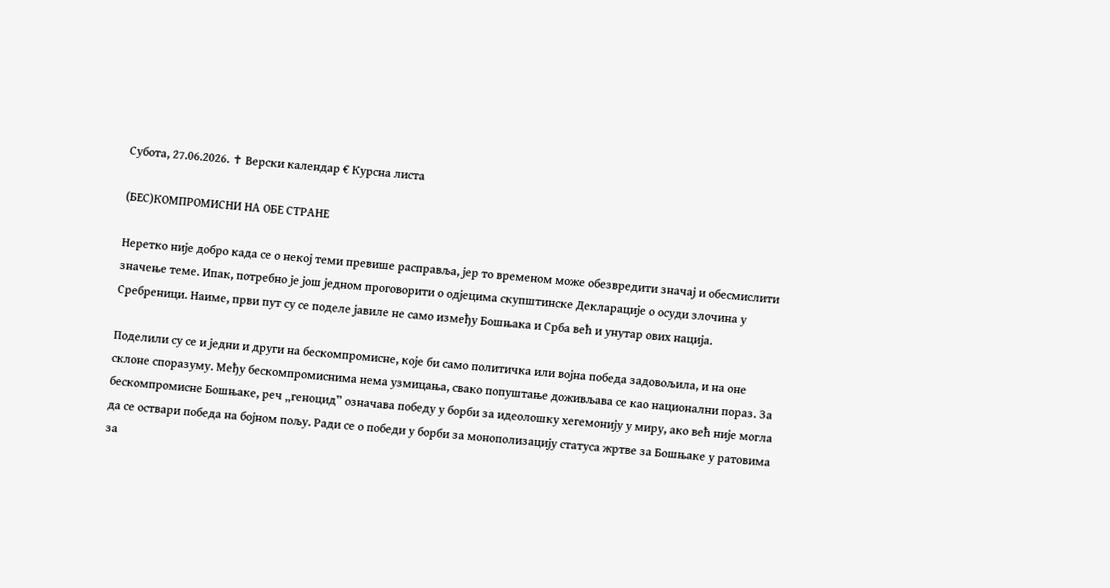Субота, 27.06.2026. ✝ Верски календар € Курсна листа

(БЕС)КОМПРОМИСНИ НА ОБЕ СТРАНЕ

Неретко није добро када се о некој теми превише расправља, јер то временом може обезвредити значај и обесмислити значење теме. Ипак, потребно је још једном проговорити о одјецима скупштинске Декларације о осуди злочина у Сребреници. Наиме, први пут су се поделе јавиле не само између Бошњака и Срба већ и унутар ових нација.

Поделили су се и једни и други на бескомпромисне, које би само политичка или војна победа задовољила, и на оне склоне споразуму. Међу бескомпромиснима нема узмицања, свако попуштање доживљава се као национални пораз. За бескомпромисне Бошњаке, реч „геноцид” означава победу у борби за идеолошку хегемонију у миру, ако већ није могла да се оствари победа на бојном пољу. Ради се о победи у борби за монополизацију статуса жртве за Бошњаке у ратовима за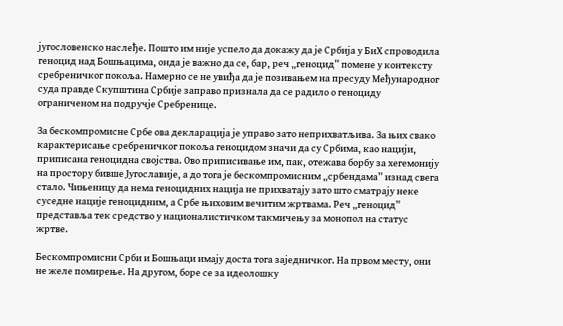југословенско наслеђе. Пошто им није успело да докажу да је Србија у БиХ спроводила геноцид над Бошњацима, онда је важно да се, бар, реч „геноцид” помене у контексту сребреничког покоља. Намерно се не увиђа да је позивањем на пресуду Међународног суда правде Скупштина Србије заправо признала да се радило о геноциду ограниченом на подручје Сребренице.

За бескомпромисне Србе ова декларација је управо зато неприхватљива. За њих свако карактерисање сребреничког покоља геноцидом значи да су Србима, као нацији, приписана геноцидна својства. Ово приписивање им, пак, отежава борбу за хегемонију на простору бивше Југославије, а до тога је бескомпромисним „србендама” изнад свега стало. Чињеницу да нема геноцидних нација не прихватају зато што сматрају неке суседне нације геноцидним, а Србе њиховим вечитим жртвама. Реч „геноцид” представља тек средство у националистичком такмичењу за монопол на статус жртве.

Бескомпромисни Срби и Бошњаци имају доста тога заједничког. На првом месту, они не желе помирење. На другом, боре се за идеолошку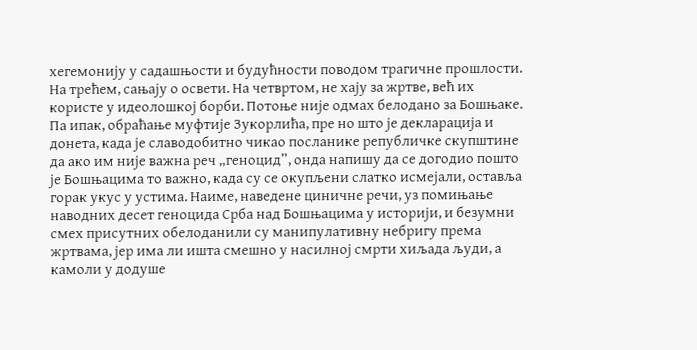хегемонију у садашњости и будућности поводом трагичне прошлости. На трећем, сањају о освети. На четвртом, не хају за жртве, већ их користе у идеолошкој борби. Потоње није одмах белодано за Бошњаке. Па ипак, обраћање муфтије Зукорлића, пре но што је декларација и донета, када је славодобитно чикао посланике републичке скупштине да ако им није важна реч „геноцид”, онда напишу да се догодио пошто је Бошњацима то важно, када су се окупљени слатко исмејали, оставља горак укус у устима. Наиме, наведене циничне речи, уз помињање наводних десет геноцида Срба над Бошњацима у историји, и безумни смех присутних обелоданили су манипулативну небригу према жртвама, јер има ли ишта смешно у насилној смрти хиљада људи, а камоли у додуше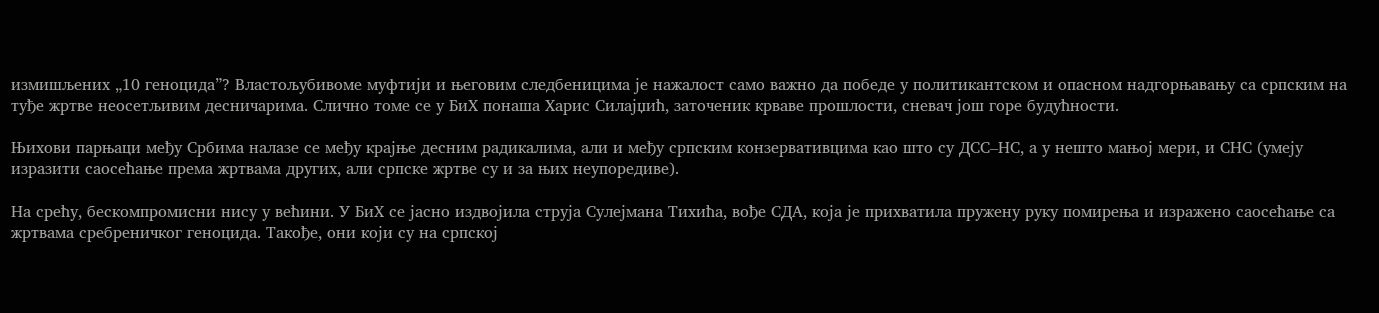измишљених „10 геноцида”? Властољубивоме муфтији и његовим следбеницима је нажалост само важно да победе у политикантском и опасном надгорњавању са српским на туђе жртве неосетљивим десничарима. Слично томе се у БиХ понаша Харис Силајџић, заточеник крваве прошлости, сневач још горе будућности.

Њихови парњаци међу Србима налазе се међу крајње десним радикалима, али и међу српским конзервативцима као што су ДСС–НС, а у нешто мањој мери, и СНС (умеју изразити саосећање према жртвама других, али српске жртве су и за њих неупоредиве).

На срећу, бескомпромисни нису у већини. У БиХ се јасно издвојила струја Сулејмана Тихића, вође СДА, која је прихватила пружену руку помирења и изражено саосећање са жртвама сребреничког геноцида. Такође, они који су на српској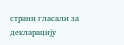страни гласали за декларацију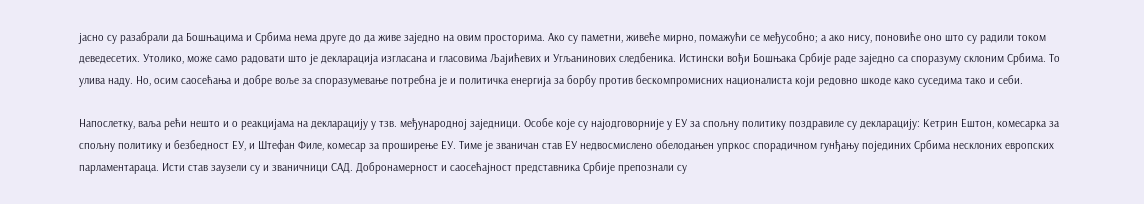јасно су разабрали да Бошњацима и Србима нема друге до да живе заједно на овим просторима. Ако су паметни, живеће мирно, помажући се међусобно; а ако нису, поновиће оно што су радили током деведесетих. Утолико, може само радовати што је декларација изгласана и гласовима Љајићевих и Угљанинових следбеника. Истински вођи Бошњака Србије раде заједно са споразуму склоним Србима. То улива наду. Но, осим саосећања и добре воље за споразумевање потребна је и политичка енергија за борбу против бескомпромисних националиста који редовно шкоде како суседима тако и себи.

Напослетку, ваља рећи нешто и о реакцијама на декларацију у тзв. међународној заједници. Особе које су најодговорније у ЕУ за спољну политику поздравиле су декларацију: Кетрин Ештон, комесарка за спољну политику и безбедност ЕУ, и Штефан Филе, комесар за проширење ЕУ. Тиме је званичан став ЕУ недвосмислено обелодањен упркос спорадичном гунђању појединих Србима несклоних европских парламентараца. Исти став заузели су и званичници САД. Добронамерност и саосећајност представника Србије препознали су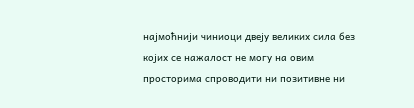најмоћнији чиниоци двеју великих сила без којих се нажалост не могу на овим просторима спроводити ни позитивне ни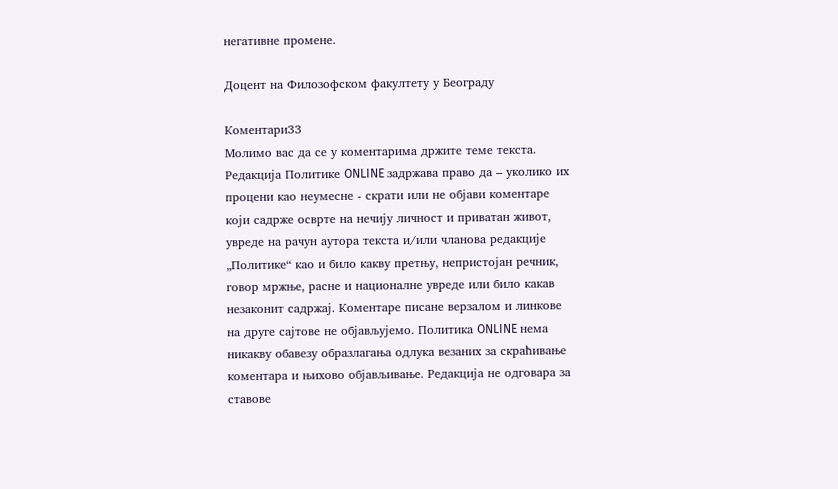негативне промене.

Доцент на Филозофском факултету у Београду

Коментари33
Молимо вас да се у коментарима држите теме текста. Редакција Политике ONLINE задржава право да – уколико их процени као неумесне - скрати или не објави коментаре који садрже осврте на нечију личност и приватан живот, увреде на рачун аутора текста и/или чланова редакције „Политике“ као и било какву претњу, непристојан речник, говор мржње, расне и националне увреде или било какав незаконит садржај. Коментаре писане верзалом и линкове на друге сајтове не објављујемо. Политика ONLINE нема никакву обавезу образлагања одлука везаних за скраћивање коментара и њихово објављивање. Редакција не одговара за ставове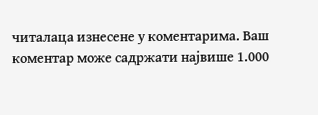читалаца изнесене у коментарима. Ваш коментар може садржати највише 1.000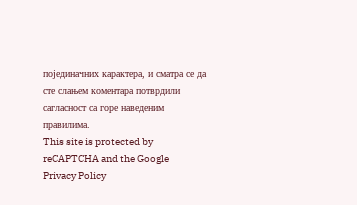појединачних карактера, и сматра се да сте слањем коментара потврдили сагласност са горе наведеним правилима.
This site is protected by reCAPTCHA and the Google Privacy Policy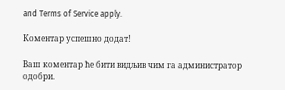and Terms of Service apply.

Комeнтар успeшно додат!

Ваш комeнтар ћe бити видљив чим га администратор одобри.